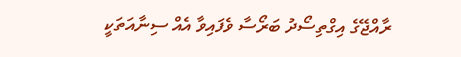ރާއްޖޭގެ އިގްތިސޯދު ބަރޯސާ ވެފައިވާ އެއް ސިނާއަތަކީ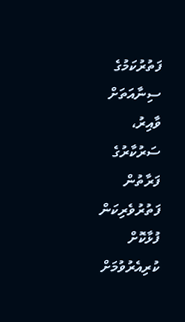ފަތުރުކަމުގެ ސިނާއަތަށް ވާއިރު، ސަރުކާރުގެ ފަރާތުން ފަތުރުވެރިކަން ފުޅާކޮށް ކުރިއެރުވުމަށް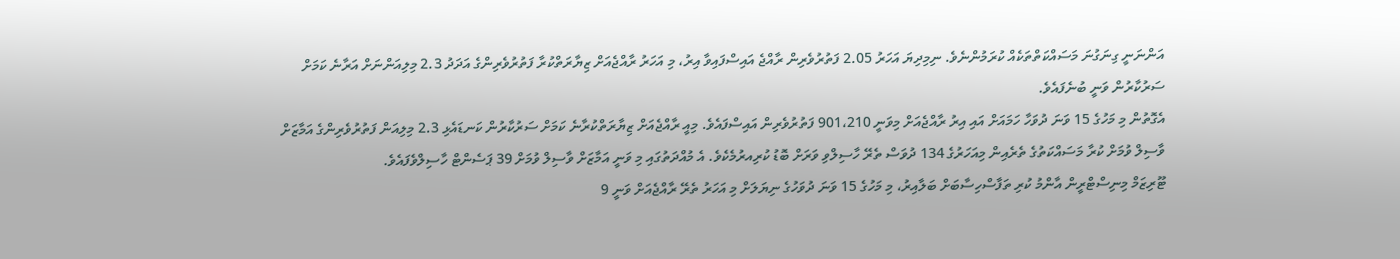އަންނަނީ ގިނަގުނަ މަސައްކަތްތަކެއް ކުރަމުންނެވެ. ނިމިދިޔަ އަހަރު 2.05 ފަތުރުވެރިން ރާއްޖެ އައިސްފައިވާ އިރު، މި އަހަރު ރާއްޖެއަށް ޒިޔާރަތްކުރާ ފަތުރުވެރިންގެ އަދަދު 2.3 މިލިއަންނަށް އަރާނެ ކަމަށް ސަރުކާރުން ވަނީ ބުނެފައެވެ.
އެގޮތުން މި މަހުގެ 15 ވަނަ ދުވަހާ ހަމައަށް އައި އިރު ރާއްޖެއަށް މިވަނީ 901،210 ފަތުރުވެރިން އައިސްފައެވެ. މިއީ ރާއްޖެއަށް ޒިޔާރަތްކުރާނެ ކަމަށް ސަރުކާރުން ކަނޑައެޅި 2.3 މިލިއަން ފަތުރުވެރިންގެ އަމާޒަށް ވާސިލް ވުމަށް ކުރާ މަސައްކަތުގެ ތެރެއިން މިއަހަރުގެ 134 ދުވަސް ތެރޭ ހާސިލްވި ވަރަށް ބޮޑު ކުރިއރުމެކެވެ. އެ މުއްދަތުގައި މި ވަނީ އަމާޒަށް ވާސިލް ވުމަށް 39 ޕަސެންޓް ހާސިލްވެފައެވެ.
ޓޫރިޒަމް މިނިސްޓްރީން އާންމު ކުރި ތަފާސްހިސާބަށް ބަލާއިރު، މި މަހުގެ 15 ވަނަ ދުވަހުގެ ނިޔަލަށް މި އަހަރު ތެރޭ ރާއްޖެއަށް ވަނީ 9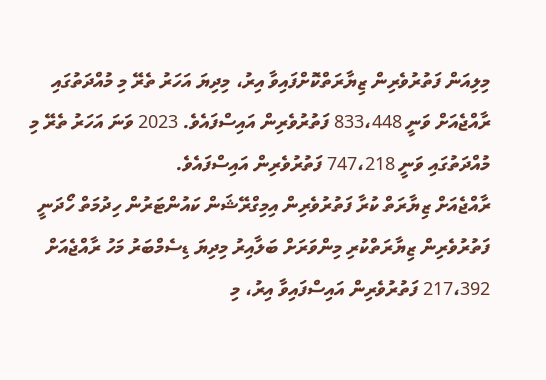މިލިއަން ފަތުރުވެރިން ޒިޔާރަތްކޮށްފައިވާ އިރު، މިދިޔަ އަހަރު ތެރޭ މި މުއްދަތުގައި ރާއްޖެއަށް ވަނީ 833،448 ފަތުރުވެރިން އައިސްފައެވެ. 2023 ވަނަ އަހަރު ތެރޭ މި މުއްދަތުގައި ވަނީ 747،218 ފަތުރުވެރިން އައިސްފައެވެ.
ރާއްޖެއަށް ޒިޔާރަތް ކުރާ ފަތުރުވެރިން އިމިގްރޭޝަން ކައުންޓަރުން ހިދުމަތް ހޯދަނީ
ފަތުރުވެރިން ޒިޔާރަތްކުރި މިންވަރަށް ބަލާއިރު މިދިޔަ ޑިސެމްބަރު މަހު ރާއްޖެއަށް 217،392 ފަތުރުވެރިން އައިސްފައިވާ އިރު، މި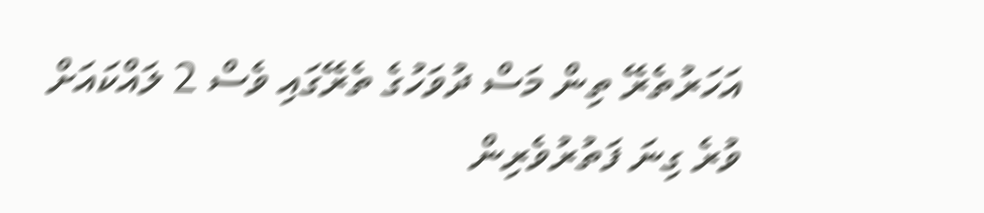އަހަރުތެރޭ ތިން މަސް ދުވަހުގެ ތެރޭގައި ވެސް 2 ލައްކައަށް ވުރެ ގިނަ ފަތުރުވެރިން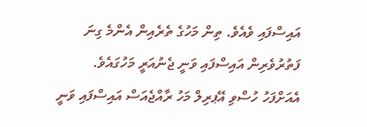އައިސްފައި ވެއެވެ. ތިން މަހުގެ ތެރެއިން އެންމެ ގިނަ ފަތުރުވެރިން އައިސްފައި ވަނީ ޖެނުއަރީ މަހުގައެވެ. އެއަށްފަހު ހުސްވި އޭޕރިލް މަހު ރާއްޖެއަސް އައިސްފައި ވަނީ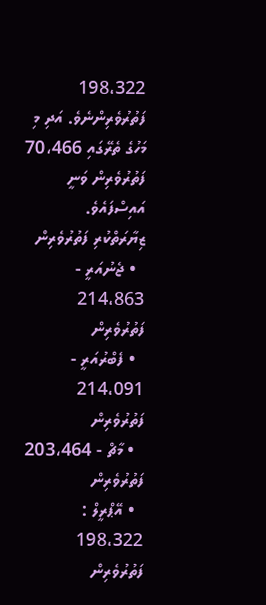198،322 ފަތުރުވެރިންނެވެ. އަދި މި މަހުގެ ތެރޭގައި 70،466 ފަތުރުވެރިން ވަނީ އައިސްފައެވެ.
ޒިޔާރަތްކުރި ފަތުރުވެރިން
  • ޖެނުއަރީ - 214،863 ފަތުރުވެރިން
  • ފެބްރުއަރީ - 214،091 ފަތުރުވެރިން
  • މާޗް - 203،464 ފަތުރުވެރިން
  • އޭޕްރީލް : 198،322 ފަތުރުވެރިން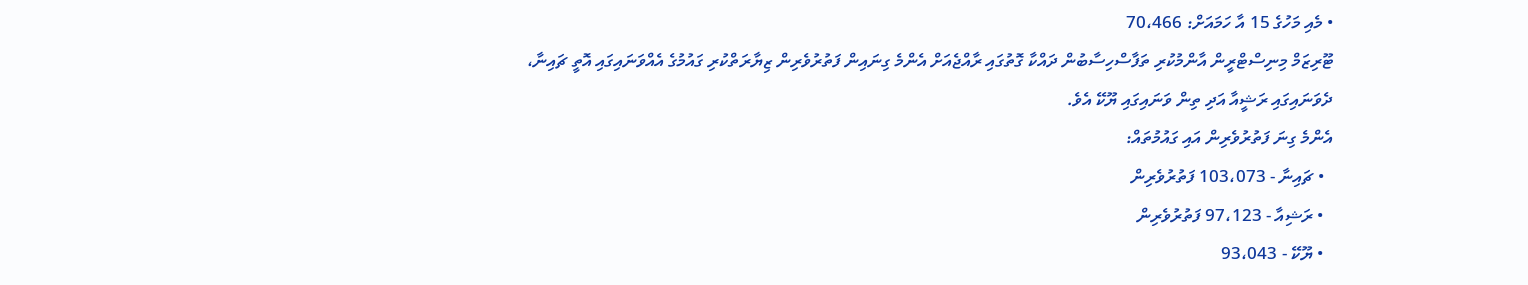• މެއި މަހުގެ 15 އާ ހަމައަށް: 70،466
ޓޫރިޒަމް މިނިސްޓްރީން އާންމުކުރި ތަފާސްހިސާބުން ދައްކާ ގޮތުގައި ރާއްޖެއަށް އެންމެ ގިނައިން ފަތުރުވެރިން ޒިޔާރަތްކުރި ގައުމުގެ އެއްވަނައިގައި އޮތީ ޗައިނާ، ދެވަނައިގައި ރަޝީއާ އަދި ތިން ވަނައިގައި ޔޫކޭ އެވެ.
އެންމެ ގިނަ ފަތުރުވެރިން އައި ގައުމުތައް:
  • ޗައިނާ - 103،073 ފަތުރުވެރިން
  • ރަޝިއާ - 97،123 ފަތުރުވެރިން
  • ޔޫކޭ - 93،043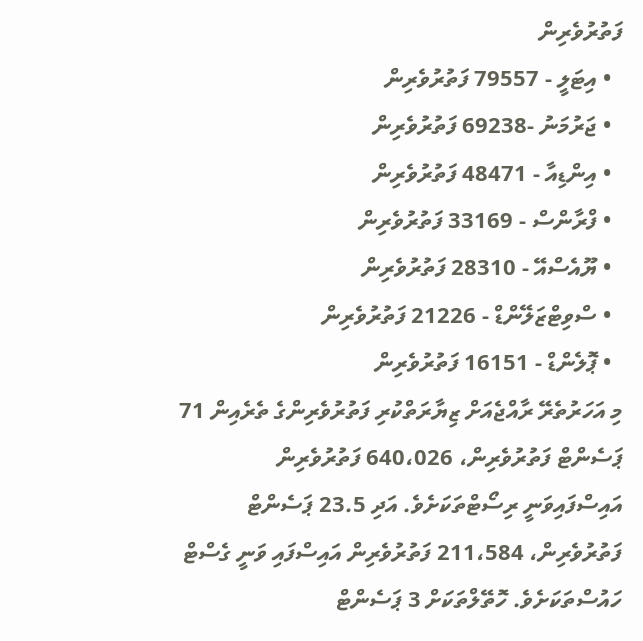ފަތުރުވެރިން
  • އިޓަލީ - 79557 ފަތުރުވެރިން
  • ޖަރުމަނު -69238 ފަތުރުވެރިން
  • އިންޑިއާ - 48471 ފަތުރުވެރިން
  • ފްރާންސް - 33169 ފަތުރުވެރިން
  • ޔޫއެސްއޭ - 28310 ފަތުރުވެރިން
  • ސްވިޓްޒަލޭންޑް - 21226 ފަތުރުވެރިން
  • ޕޮލެންޑް - 16151 ފަތުރުވެރިން
މި އަހަރުތެރޭ ރާއްޖެއަށް ޒިޔާރަތްކުރި ފަތުރުވެރިންގެ ތެރެއިން 71 ޕަސެންޓް ފަތުރުވެރިން، 640،026 ފަތުރުވެރިން އައިސްފައިވަނީ ރިސޯޓްތަކަށެވެ. އަދި 23.5 ޕަސެންޓް ފަތުރުވެރިން، 211،584 ފަތުރުވެރިން އައިސްފައި ވަނީ ގެސްޓް ހައުސްތަކަށެވެ. ހޮތޭލްތަކަށް 3 ޕަސެންޓް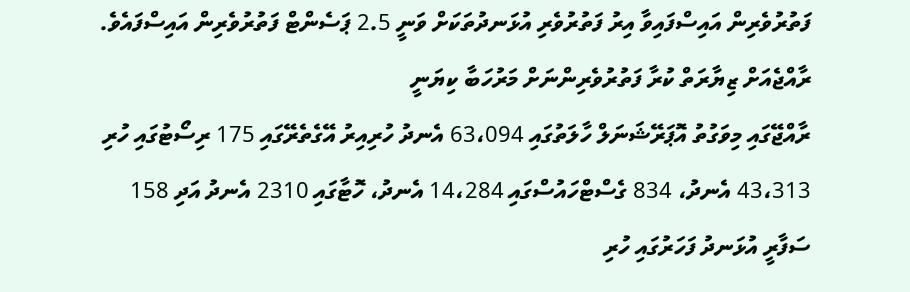ފަތުރުވެރިން އައިސްފައިވާ އިރު ފަތުރުވެރި އުޅަނދުތަކަށް ވަނީ 2.5 ޕަސެންޓް ފަތުރުވެރިން އައިސްފައެވެ.
ރާއްޖެއަށް ޒިޔާރަތް ކުރާ ފަތުރުވެރިންނަށް މަރުހަބާ ކިޔަނީ
ރާއްޖޭގައި މިވަގުތު އޮޕަރޭޝަނަލް ހާލަތުގައި 63،094 އެނދު ހުރިއިރު އޭގެތެރޭގައި 175 ރިސޯޓުގައި ހުރި 43،313 އެނދު، 834 ގެސްޓްހައުސްގައި 14،284 އެނދު، ހޮޓާގައި 2310 އެނދު އަދި 158 ސަފާރީ އުޅަނދު ފަހަރުގައި ހުރި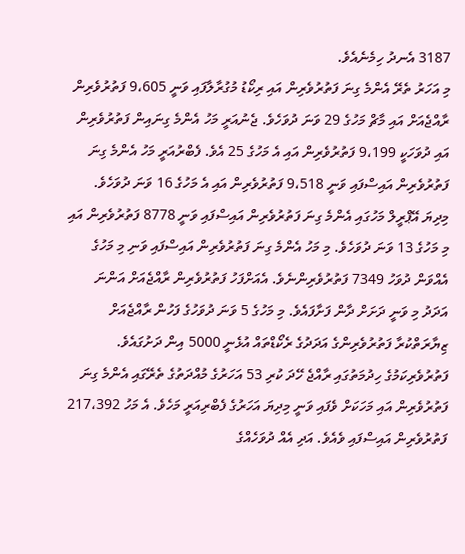3187 އެނދު ހިމެނެއެވެ.
މި އަހަރު ތެރޭ އެންމެ ގިނަ ފަތުރުވެރިން އައި ރިކޯޑު މުގުރާލާފައި ވަނީ 9،605 ފަތުރުވެރިން ރާއްޖެއަށް އައި މާޗް މަހުގެ 29 ވަނަ ދުވަހެވެ. ޖެނުއަރީ މަހު އެންމެ ގިނައިން ފަތުރުވެރިން އައި ދުވަހަކީ 9،199 ފަތުރުވެރިން އައި އެ މަހުގެ 25 އެވެ. ފެބްރުއަރީ މަހު އެންމެ ގިނަ ފަތުރުވެރިން އައިސްފައި ވަނީ 9،518 ފަތުރުވެރިން އައި އެ މަހުގެ 16 ވަނަ ދުވަހެވެ. މިދިޔަ އޭޕްރީލް މަހުގައި އެންމެ ގިނަ ފަތުރުވެރިން އައިސްފައި ވަނީ 8778 ފަތުރުވެރިން އައި މި މަހުގެ 13 ވަނަ ދުވަހެވެ. މި މަހު އެންމެ ގިނަ ފަތުރުވެރިން އައިސްފައި ވަނި މި މަހުގެ އެއްވަން ދުވަހު 7349 ފަތުރުވެރިންނެވެ. އެއަށްފަހު ފަތުރުވެރިން ރާއްޖެއަށް އަންނަ އަދަދު މި ވަނީ ދަށަށް ދާން ފަށާފައެވެ. މި މަހުގެ 5 ވަނަ ދުވަހުގެ ފަހުން ރާއްޖެއަށް ޒިޔާރަތްކުރާ ފަތުރުވެރިންގެ އަދަދުގެ ރެކޯޑްތައް އުޅެނީ 5000 އިން ދަށުގައެވެ.
ފަތުރުވެރިކަމުގެ ހިދުމަތުގައި ރާއްޖެ ހޭދަ ކުރި 53 އަހަރުގެ މުއްދަތުގެ ތެރޭގައި އެންމެ ގިނަ ފަތުރުވެރިން އައި މަހަކަށް ވެފައި ވަނީ މިދިޔަ އަހަރުގެ ފެބްރިއަރީ މަހެވެ. އެ މަހު 217،392 ފަތުރުވެރިން އައިސްފައި ވެއެވެ. އަދި އެއް ދުވަހެއްގެ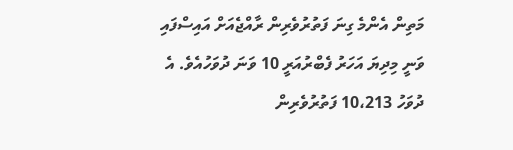މަތިން އެންމެ ގިނަ ފަތުރުވެރިން ރާއްޖެއަށް އައިސްފައި ވަނީ މިދިޔަ އަހަރު ފެބްރުއަރީ 10 ވަނަ ދުވަހުއެވެ. އެ ދުވަހު 10،213 ފަތުރުވެރިން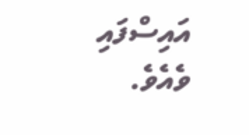އައިސްފައި ވެއެވެ.